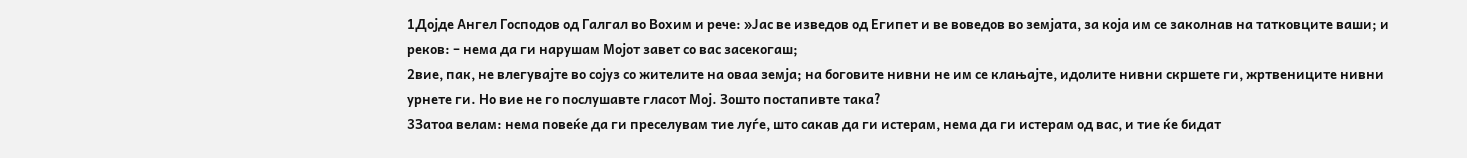1Дојде Ангел Господов од Галгал во Вохим и рече: »Јас ве изведов од Египет и ве воведов во земјата, за која им се заколнав на татковците ваши; и реков: – нема да ги нарушам Мојот завет со вас засекогаш;
2вие, пак, не влегувајте во сојуз со жителите на оваа земја; на боговите нивни не им се клањајте, идолите нивни скршете ги, жртвениците нивни урнете ги. Но вие не го послушавте гласот Мој. Зошто постапивте така?
3Затоа велам: нема повеќе да ги преселувам тие луѓе, што сакав да ги истерам, нема да ги истерам од вас, и тие ќе бидат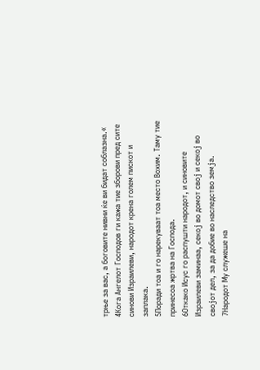трње за вас, а боговите нивни ќе ви бидат соблазна.«
4Кога Ангелот Господов ги кажа тие зборови пред сите синови Израилеви, народот крена голем пискот и заплака.
5Поради тоа и го нарекуваат тоа место Вохим. Таму тие принесоа жртва на Господа.
6Откако Исус го распушти народот, и синовите Израилеви заминаа, секој во домот свој и секој во својот дел, за да добие во наследство земја.
7Народот Му служеше на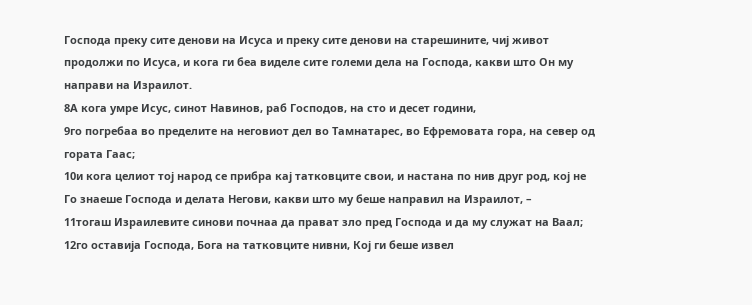Господа преку сите денови на Исуса и преку сите денови на старешините, чиј живот продолжи по Исуса, и кога ги беа виделе сите големи дела на Господа, какви што Он му направи на Израилот.
8А кога умре Исус, синот Навинов, раб Господов, на сто и десет години,
9го погребаа во пределите на неговиот дел во Тамнатарес, во Ефремовата гора, на север од гората Гаас;
10и кога целиот тој народ се прибра кај татковците свои, и настана по нив друг род, кој не Го знаеше Господа и делата Негови, какви што му беше направил на Израилот, –
11тогаш Израилевите синови почнаа да прават зло пред Господа и да му служат на Ваал;
12го оставија Господа, Бога на татковците нивни, Кој ги беше извел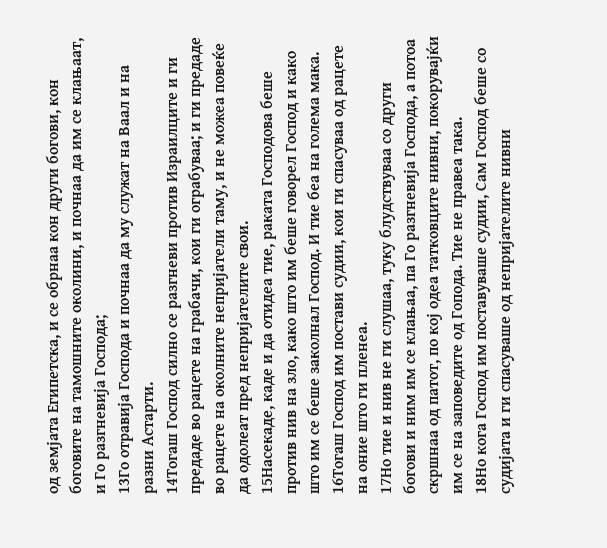од земјата Египетска, и се обрнаа кон други богови, кон боговите на тамошните околини, и почнаа да им се клањаат, и Го разгневија Господа;
13Го отравија Господа и почнаа да му служат на Ваал и на разни Астарти.
14Тогаш Господ силно се разгневи против Израилците и ги предаде во рацете на грабачи, кои ги ограбуваа; и ги предаде во рацете на околните непријатели таму, и не можеа повеќе да одолеат пред непријателите свои.
15Насекаде, каде и да отидеа тие, раката Господова беше против нив на зло, како што им беше говорел Господ и како што им се беше заколнал Господ. И тие беа на голема мака.
16Тогаш Господ им постави судии, кои ги спасуваа од рацете на оние што ги пленеа.
17Но тие и нив не ги слушаа, туку блудствуваа со други богови и ним им се клањаа, па Го разгневија Господа, а потоа скршнаа од патот, по кој одеа татковците нивни, покорувајќи им се на заповедите од Гопода. Тие не правеа така.
18Но кога Господ им поставуваше судии, Сам Господ беше со судијата и ги спасуваше од непријателите нивни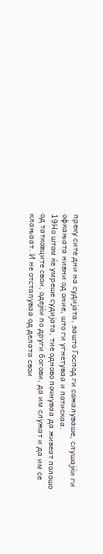преку сите дни на судијата, зашто Господ ги сожалуваше, слушајќи ги офкањата нивни од оние, што ги угнетуваа и потискаа.
19Но штом ќе умреше судијата, тие одново почнуваа да живеат полошо од татковците свои, одејќи по други богови, да им служат и да им се клањаат. И не отстапуваа од делата свои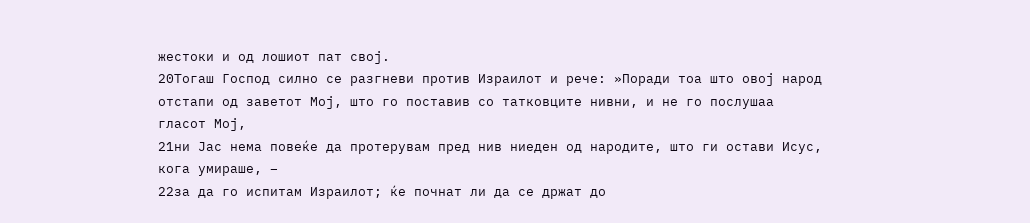жестоки и од лошиот пат свој.
20Тогаш Господ силно се разгневи против Израилот и рече: »Поради тоа што овој народ отстапи од заветот Мој, што го поставив со татковците нивни, и не го послушаа гласот Мој,
21ни Јас нема повеќе да протерувам пред нив ниеден од народите, што ги остави Исус, кога умираше, –
22за да го испитам Израилот; ќе почнат ли да се држат до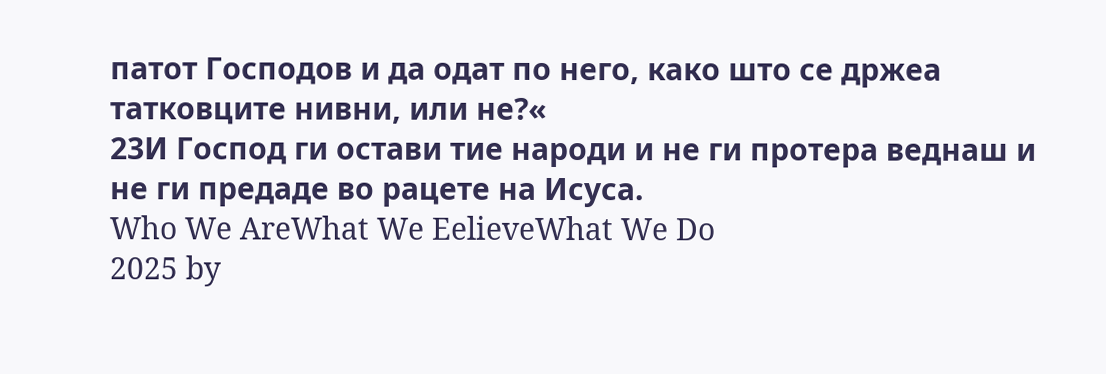патот Господов и да одат по него, како што се држеа татковците нивни, или не?«
23И Господ ги остави тие народи и не ги протера веднаш и не ги предаде во рацете на Исуса.
Who We AreWhat We EelieveWhat We Do
2025 by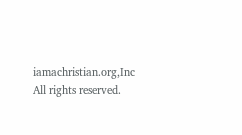iamachristian.org,Inc All rights reserved.